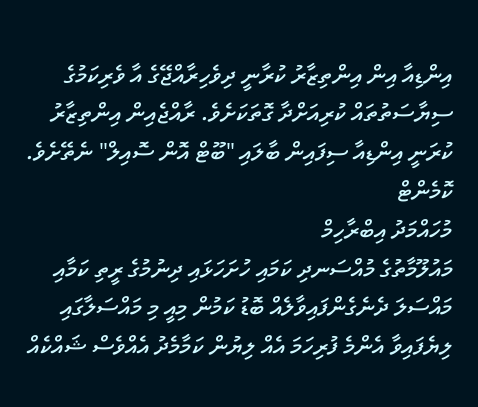އިންޑިއާ އިން އިންތިޒާރު ކުރާނީ ދިވެހިރާއްޖޭގެ އާ ވެރިކަމުގެ ސިޔާސަތުތައް ކުރިއަށްދާ ގޮތަކަށެވެ. ރާއްޖެއިން އިންތިޒާރު ކުރަނީ އިންޑިއާ ސިފައިން ބާލައި "ބޫޓް އޮން ސޮއިލް" ނެތޭށެވެ.
ކޮމެންޓް
މުހައްމަދު އިބްރާހިމް
މައުލޫމާތުގެ މުއްސަނދި ކަމައި ހުށަހަޅައި ދިނުމުގެ ރީތި ކަމާއި މައްސަލަ ދެނެގެންފައިވާލެއް ބޮޑު ކަމުން މިއީ މި މައްސަލާގައި ލިޔެފައިވާ އެންމެ ފުރިހަމަ އެއް ލިޔުން ކަމާމެދު އެއްވެސް ޝައްކެއް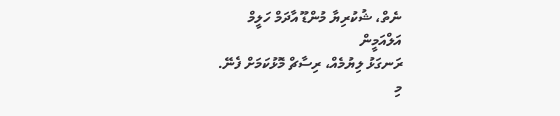ނެތް، ޝުކުރިޔާ މުންޑޫ އާދަމް ހަލީމް
އަލްއަމީން
ރަނގަޅު ލިޔުމެއް، ރިސާޗް މޮޅުކަމަށް ފެނޭ.
މި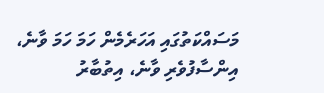މަސައްކަތުގައި އަހަރެމެން ހަމަ ހަމަ ވާނެ، އިންސާފުވެރި ވާނެ، އިތުބާރު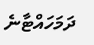ދަމަހައްޓާނެ